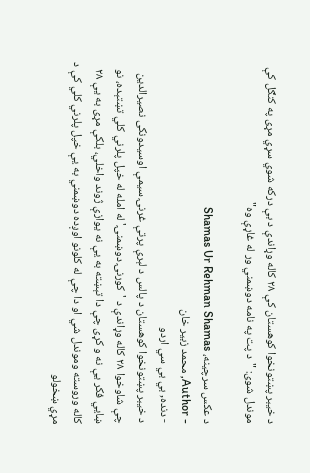د خیبر پښتونخوا کوهستان کې ۲۸ کاله وړاندې د بې درکه شوي سړي مړی په کنګل کې موندل شوی: "د پت په نامه دوښمني ور له غاړې وه"

د عکس سرچینه، Shamas Ur Rehman Shamas
- Author, محمد زبیر خان
- دنده, بي بي سي اردو
د خیبر پښتونخوا کوهستان د پالس د لېرې پرتې غرنۍ سیمې اوسیدونکی نصیرالدین چې شاوخوا ۲۸ کاله وړاندې د 'کورنۍ دوښمنۍ' له امله له خپل پلرني کلي تښتېده، نو ښايي فکر یې نه و کړی چې دا تېښته به یې نه یوازې ژوند واخلي، بلکې مړی به یې ۲۸ کاله وروسته وموندل شي او دا چې له کلونو اوږده دوښمني به یې خپل پلرني کلي کې د مړي ښخولو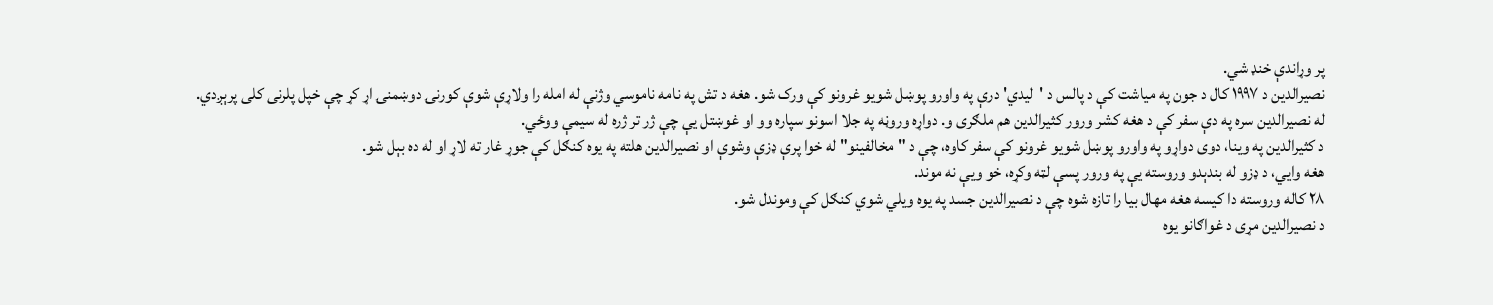پر وړاندې خنډ شي.
نصیرالدین د ۱۹۹۷ کال د جون په میاشت کې د پالس د 'لیدي' درې په واورو پوښل شويو غرونو کې ورک شو. هغه د تش په نامه ناموسي وژنې له امله را ولاړې شوې کورنۍ دوښمنۍ اړ کړ چې خپل پلرنی کلی پرېږدي.
له نصیرالدین سره په دې سفر کې د هغه کشر ورور کثیرالدین هم ملګری و. دواړه وروڼه په جلا اسونو سپاره وو او غوښتل یې چې ژر تر ژره له سیمې ووځي.
د کثیرالدین په وینا، دوی دواړو په واورو پوښل شويو غرونو کې سفر کاوه، چې د "مخالفینو" له خوا پرې ډزې وشوې او نصیرالدین هلته په یوه کنګل کې جوړ غار ته لاړ او له ده بېل شو.
هغه وايي، د ډزو له بندېدو وروسته یې په ورور پسې لټه وکړه، خو ویې نه موند.
۲۸ کاله وروسته دا کیسه هغه مهال بیا را تازه شوه چې د نصیرالدین جسد په یوه ویلي شوي کنګل کې وموندل شو.
د نصیرالدین مړی د غواګانو یوه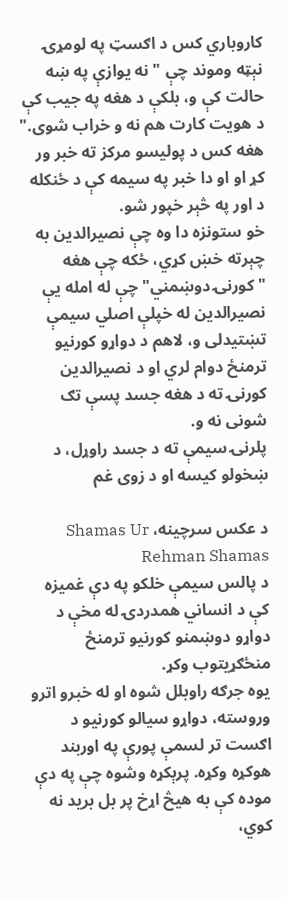کاروباري کس د اګسټ په لومړۍ نېټه وموند چې "نه یوازې په ښه حالت کې و، بلکې د هغه په جیب کې د هویت کارت هم نه و خراب شوی."
هغه کس د پولیسو مرکز ته خبر ور کړ او او دا خبر په سیمه کې د ځنکله د اور په څېر خپور شو.
خو ستونزه دا وه چې نصیرالدین به چېرته خښ کړي، ځکه چې هغه "کورنۍ دوښمني" چې له امله یې نصیرالدین له خپلې اصلي سیمې تښتیدلی و، لاهم د دواړو کورنیو ترمنځ دوام لري او د نصیرالدین کورنۍ ته د هغه جسد پسې تګ شونی نه و.
پلرنۍ سیمې ته د جسد راوړل، د ښخولو کیسه او د زوی غم

د عکس سرچینه، Shamas Ur Rehman Shamas
د پالس سیمې خلکو په دې غمیزه کې د انساني همدردۍ له مخې د دواړو دوښمنو کورنیو ترمنځ منځګړیتوب وکړ.
یوه جرګه راوبلل شوه او له خبرو اترو وروسته، دواړو سیالو کورنیو د اګست تر لسمې پورې په اوربند هوکړه وکړه. پرېکړه وشوه چې په دې موده کې به هیڅ اړخ پر بل برید نه کوي،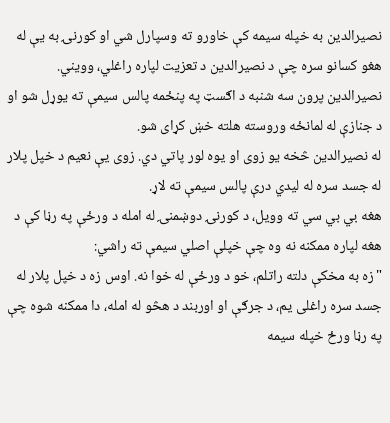نصیرالدین به خپله سیمه کې خاورو ته وسپارل شي او کورنۍ به یې له هغو کسانو سره چې د نصیرالدین د تعزیت لپاره راغلي، وویني.
نصیرالدین پرون سه شنبه د اګسټ په پنځمه پالس سیمې ته یوړل شو او د جنازې له لمانځه وروسته هلته خښ کړای شو.
له نصیرالدین څخه یو زوی او یوه لور پاتي دي. زوی یې نعیم د خپل پلار له جسد سره له لیدي درې پالس سیمې ته لاړ.
هغه بي بي سي ته وویل، د کورنۍ دوښمنۍ له امله د ورځې په رڼا کې د هغه لپاره ممکنه نه وه چې خپلې اصلي سیمې ته راشي:
"زه به مخکې دلته راتلم، خو د ورځې له خوا نه. اوس زه د خپل پلار له جسد سره راغلی یم، د جرګې او اوربند د هڅو له امله، دا ممکنه شوه چې په رڼا ورځ خپله سیمه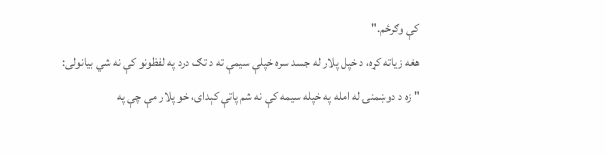کې وګرځم."
هغه زیاته کړه، د خپل پلار له جسد سره خپلې سیمې ته د تګ درد په لفظونو کې نه شي بیانولی:
" زه د دوښمنۍ له امله په خپله سیمه کې نه شم پاتې کېدای، خو پلار مې چې په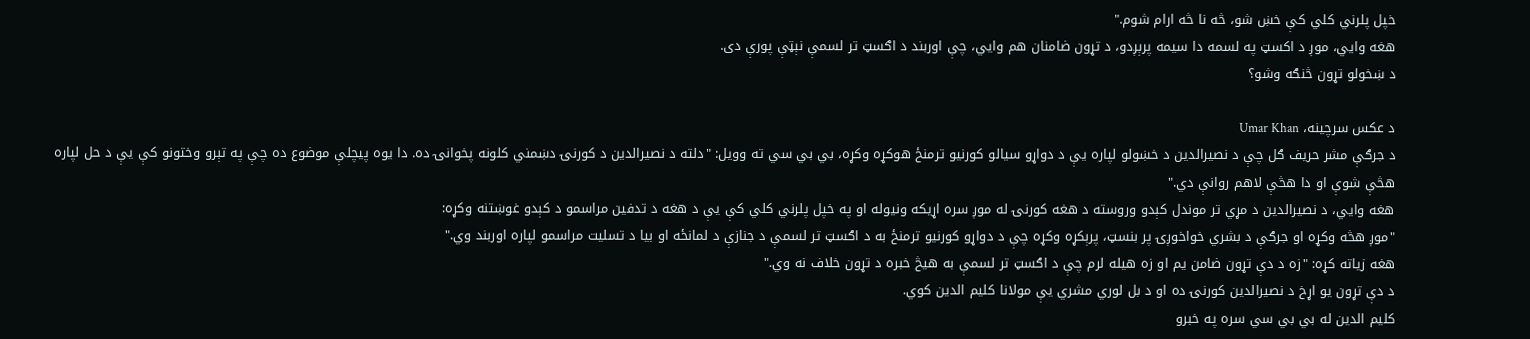خپل پلرني کلي کې خښ شو، څه نا څه ارام شوم."
هغه وايي، موږ د اکسټ په لسمه دا سیمه پرېږدو، د تړون ضامنان هم وايي، چې اوربند د اګسټ تر لسمې نېټې پورې دی.
د ښخولو تړون څنګه وشو؟

د عکس سرچینه، Umar Khan
د جرګې مشر حریف ګل چې د نصیرالدین د خښولو لپاره یې د دواړو سیالو کورنیو ترمنځ هوکړه وکړه، بي بي سي ته وویل: "دلته د نصیرالدین د کورنۍ دښمني کلونه پخوانۍ ده. دا یوه پیچلې موضوع ده چې په تېرو وختونو کې یې د حل لپاره هڅې شوې او دا هڅې لاهم روانې دي."
هغه وايي، د نصیرالدین د مړي تر موندل کېدو وروسته د هغه کورنۍ له موږ سره اړیکه ونیوله او په خپل پلرني کلي کې یې د هغه د تدفین مراسمو د کېدو غوښتنه وکړه:
"موږ هڅه وکړه او جرګې د بشري خواخوږۍ پر بنسټ، پرېکړه وکړه چې د دواړو کورنیو ترمنځ به د اګسټ تر لسمې د جنازې د لمانځه او بیا د تسلیت مراسمو لپاره اوربند وي."
هغه زیاته کړه: "زه د دې تړون ضامن یم او زه هیله لرم چې د اګسټ تر لسمې به هیڅ خبره د تړون خلاف نه وي."
د دې تړون یو اړخ د نصیرالدین کورنۍ ده او د بل لوري مشري یې مولانا کلیم الدین کوي.
کلیم الدین له بي بي سي سره په خبرو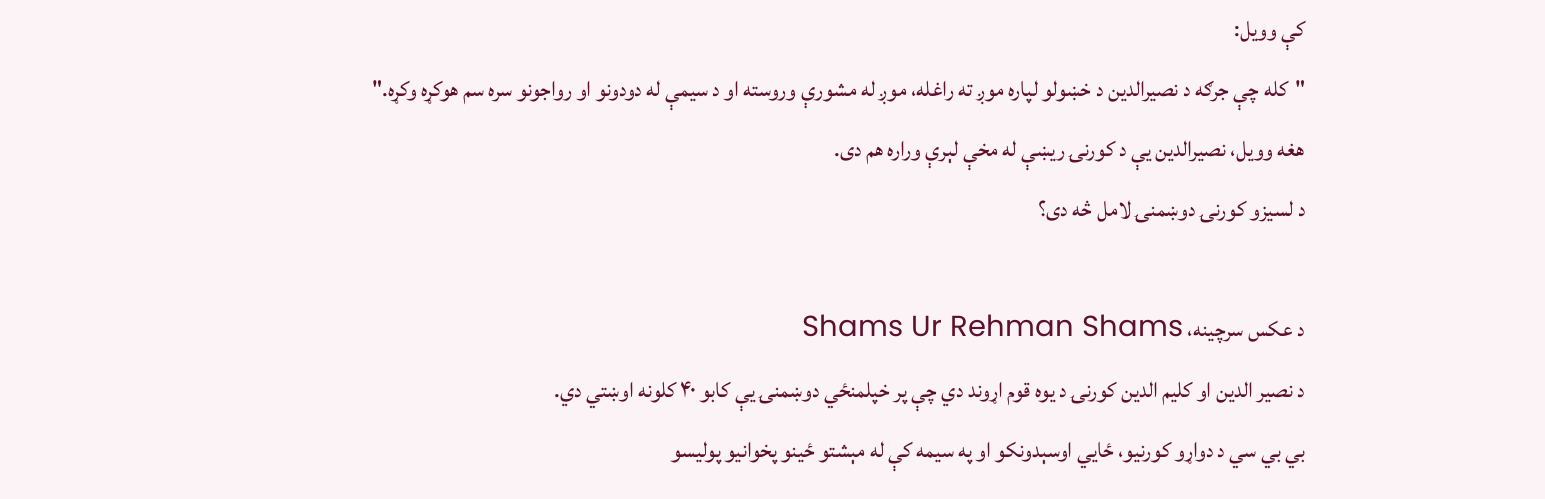کې وویل:
"کله چې جرګه د نصیرالدین د خښولو لپاره موږ ته راغله، موږ له مشورې وروسته او د سیمې له دودونو او رواجونو سره سم هوکړه وکړه."
هغه وویل، نصیرالدین یې د کورنۍ ريښې له مخې لېرې وراره هم دی.
د لسیزو کورنۍ دوښمنۍ لامل څه دی؟

د عکس سرچینه، Shams Ur Rehman Shams
د نصیر الدین او کلیم الدین کورنۍ د یوه قوم اړوند دي چې پر خپلمنځي دوښمنۍ یې کابو ۴۰ کلونه اوښتي دي.
بي بي سي د دواړو کورنیو، ځايي اوسېدونکو او په سیمه کې له مېشتو ځینو پخوانیو پولیسو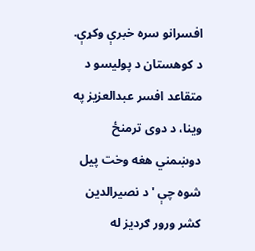افسرانو سره خبرې وکړې.
د کوهستان د پولیسو د متقاعد افسر عبدالعزیز په وینا، د دوی ترمنځ دوښمني هغه وخت پیل شوه چې 'د نصیرالدین کشر ورور ګردیز له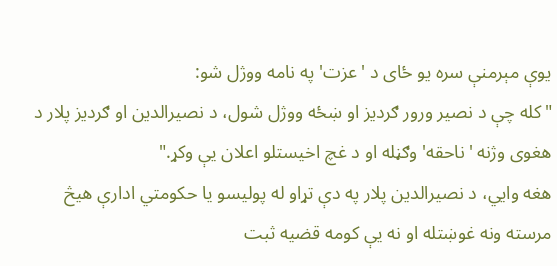یوې مېرمنې سره یو ځای د 'عزت' په نامه ووژل شو:
"کله چې د نصیر ورور ګردیز او ښځه ووژل شول، د نصیرالدین او ګردیز پلار د هغوی وژنه 'ناحقه' وګڼله او د غچ اخیستلو اعلان یې وکړ."
هغه وايي، د نصیرالدین پلار په دې تړاو له پولیسو یا حکومتي ادارې هیڅ مرسته ونه غوښتله او نه یې کومه قضیه ثبت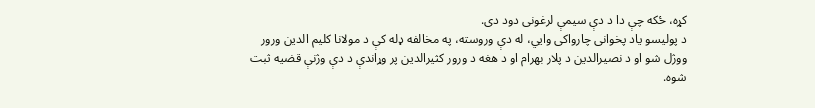کړه، ځکه چې دا د دې سیمې لرغونی دود دی.
د پولیسو یاد پخوانی چارواکی وايي، له دې وروسته، په مخالفه ډله کې د مولانا کلیم الدین ورور ووژل شو او د نصیرالدین د پلار بهرام او د هغه د ورور کثیرالدین پر وړاندې د دې وژنې قضیه ثبت شوه.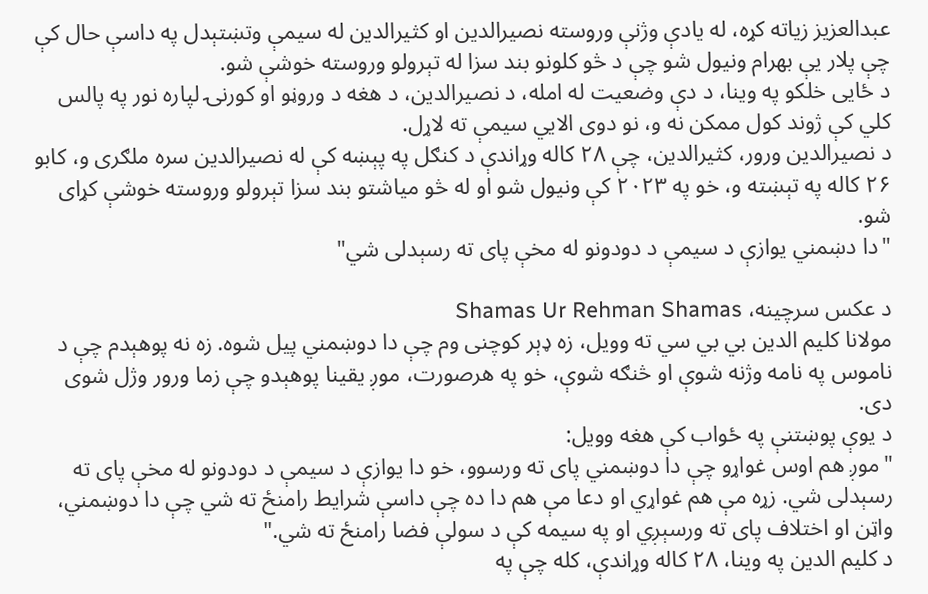عبدالعزیز زیاته کړه، له یادې وژنې وروسته نصیرالدین او کثیرالدین له سیمې وتښتېدل په داسې حال کې چې پلار یې بهرام ونیول شو چې د څو کلونو بند سزا له تېرولو وروسته خوشې شو.
د ځایی خلکو په وینا، د دې وضعیت له امله، د نصیرالدین، د هغه د وروڼو او کورنۍ لپاره نور په پالس کلي کې ژوند کول ممکن نه و، نو دوی الایي سیمې ته لاړل.
د نصیرالدین ورور، کثیرالدین، چې ۲۸ کاله وړاندې د کنګل په پېښه کې له نصیرالدین سره ملګری و، کابو ۲۶ کاله په تېښته و، خو په ۲۰۲۳ کې ونیول شو او له څو میاشتو بند سزا تېرولو وروسته خوشې کړای شو.
"دا دښمني یوازې د سیمې د دودونو له مخې پای ته رسېدلی شي"

د عکس سرچینه، Shamas Ur Rehman Shamas
مولانا کلیم الدین بي بي سي ته وویل، زه ډېر کوچنی وم چې دا دوښمني پیل شوه. زه نه پوهېدم چې د ناموس په نامه وژنه شوې او څنګه شوې، خو په هرصورت، موږ یقینا پوهېدو چې زما ورور وژل شوی دی.
د یوې پوښتنې په ځواب کې هغه وویل:
"موږ هم اوس غواړو چې دا دوښمني پای ته ورسوو، خو دا یوازې د سیمې د دودونو له مخې پای ته رسېدلی شي. زړه مې هم غواړي او دعا مې هم دا ده چې داسې شرایط رامنځ ته شي چې دا دوښمني، واټن او اختلاف پای ته ورسېږي او په سیمه کې د سولې فضا رامنځ ته شي."
د کلیم الدین په وینا، ۲۸ کاله وړاندې، کله چې په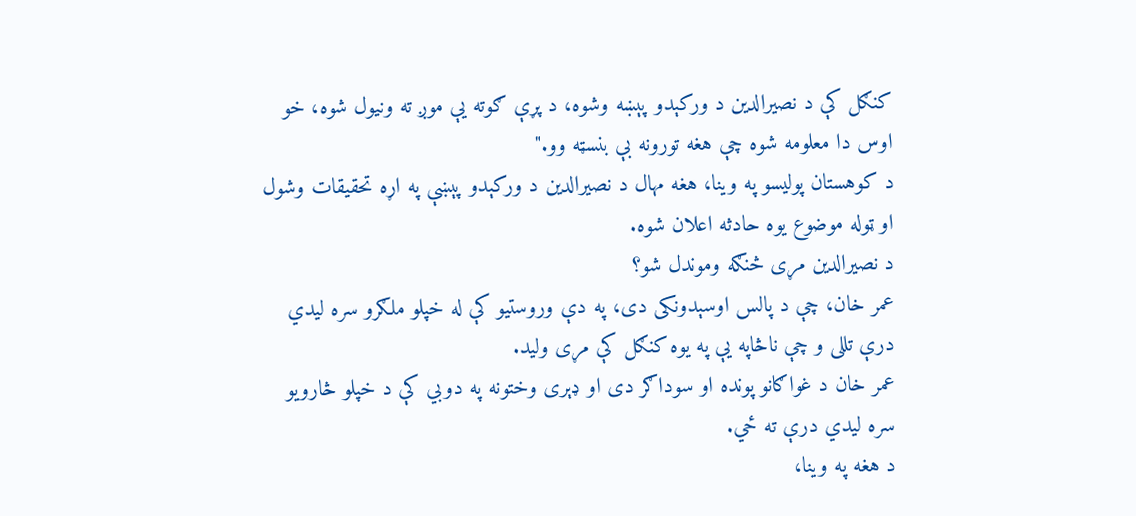کنګل کې د نصیرالدین د ورکېدو پېښه وشوه، د پړې ګوته یې موږ ته ونیول شوه، خو اوس دا معلومه شوه چې هغه تورونه بې بنسټه وو."
د کوهستان پولیسو په وینا، هغه مهال د نصیرالدین د ورکېدو پېښې په اړه تحقیقات وشول او ټوله موضوع یوه حادثه اعلان شوه.
د نصیرالدین مړی څنګه وموندل شو؟
عمر خان، چې د پالس اوسېدونکی دی، په دې وروستیو کې له خپلو ملګرو سره لیدي درې تللی و چې ناڅاپه یې په یوه کنګل کې مړی ولید.
عمر خان د غواګانو پونده او سوداګر دی او ډېری وختونه په دوبي کې د خپلو څارویو سره لیدي درې ته ځي.
د هغه په وینا،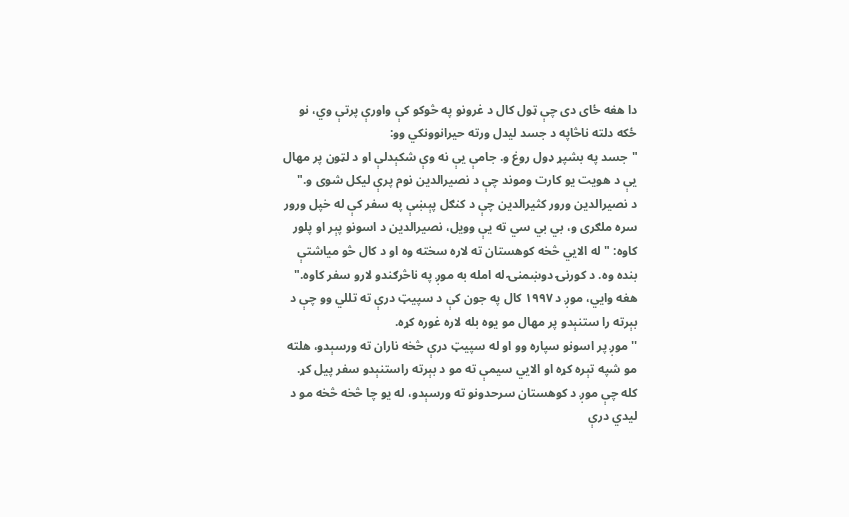دا هغه ځای دی چې ټول کال د غرونو په څوکو کې واورې پرتې وي، نو ځکه دلته ناڅاپه د جسد لیدل ورته حیرانوونکي وو:
"جسد په بشپړ ډول روغ و. جامې یې نه وې شکېدلې او د لټون پر مهال یې د هویت یو کارت وموند چې د نصیرالدین نوم پرې لیکل شوی و."
د نصیرالدین ورور کثیرالدین چې د کنګل پېښې په سفر کې له خپل ورور سره ملګری و، بي بي سي ته یې وویل، نصیرالدین د اسونو پېر او پلور کاوه: "له الايي څخه کوهستان ته لاره سخته وه او د کال څو میاشتې بنده وه. د کورنۍ دوښمنۍ له امله به موږ په ناڅرګندو لارو سفر کاوه."
هغه وايي، موږ د ۱۹۹۷ کال په جون کې د سپيټ درې ته تللي وو چې د بېرته را ستنېدو پر مهال مو یوه بله لاره غوره کړه.
''موږ پر اسونو سپاره وو او له سپیټ درې څخه ناران ته ورسېدو، هلته مو شپه تېره کړه او الايي سیمې ته مو د بېرته راستنېدو سفر پیل کړ. کله چې موږ د کوهستان سرحدونو ته ورسېدو، له یو چا څخه څخه مو د لیدي درې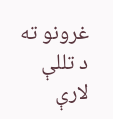غرونو ته د تللې لارې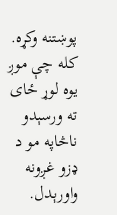پوښتنه وکړه. کله چې موږ یوه لوړ ځای ته ورسېدو ناڅاپه مو د ډزو غږونه واورېدل.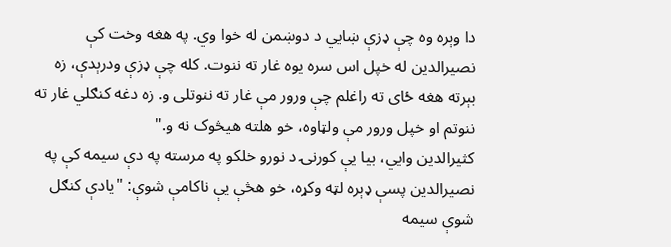دا وېره وه چې ډزې ښايي د دوښمن له خوا وي. په هغه وخت کې نصیرالدین له خپل اس سره یوه غار ته ننوت. کله چې ډزې ودرېدې، زه بېرته هغه ځای ته راغلم چې ورور مې غار ته ننوتلی و. زه دغه کنګلي غار ته ننوتم او خپل ورور مې ولټاوه، خو هلته هیڅوک نه و."
کثیرالدین وايي، بیا یې کورنۍ د نورو خلکو په مرسته په دې سیمه کې په نصیرالدین پسې ډېره لټه وکړه، خو هڅې یې ناکامې شوې: "یادې کنګل شوې سیمه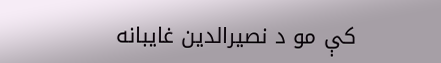کې مو د نصیرالدین غایبانه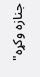جنازه وکړه"